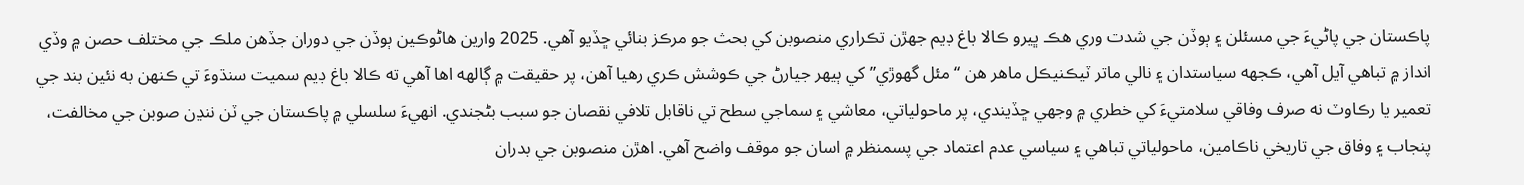پاڪستان جي پاڻيءَ جي مسئلن ۽ ٻوڏن جي شدت وري هڪ ڀيرو ڪالا باغ ڊيم جهڙن تڪراري منصوبن کي بحث جو مرڪز بنائي ڇڏيو آهي. 2025 وارين ھاڻوڪين ٻوڏن جي دوران جڏهن ملڪ جي مختلف حصن ۾ وڏي انداز ۾ تباهي آيل آهي، ڪجهه سياستدان ۽ نالي ماتر ٽيڪنيڪل ماهر هن “مئل گهوڙي” کي ٻيھر جيارڻ جي ڪوشش ڪري رهيا آهن، پر حقيقت ۾ ڳالهه اها آهي ته ڪالا باغ ڊيم سميت سنڌوءَ تي ڪنهن به نئين بند جي تعمير يا رڪاوٽ نه صرف وفاقي سلامتيءَ کي خطري ۾ وجهي ڇڏيندي، پر ماحولياتي، معاشي ۽ سماجي سطح تي ناقابل تلافي نقصان جو سبب بڻجندي. انھيءَ سلسلي ۾ پاڪستان جي ٽن ننڍن صوبن جي مخالفت، پنجاب ۽ وفاق جي تاريخي ناڪامين، ماحولياتي تباهي ۽ سياسي عدم اعتماد جي پسمنظر ۾ اسان جو موقف واضح آهي. اهڙن منصوبن جي بدران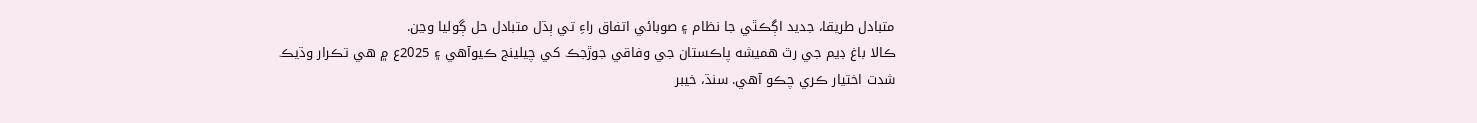متبادل طريقا، جديد اڳڪٿي جا نظام ۽ صوبائي اتفاق راءِ تي ٻڌل متبادل حل ڳوليا وڃن.
ڪالا باغ ڊيم جي رٿ هميشه پاڪستان جي وفاقي جوڙجڪ کي چيلينج ڪيوآهي ۽ 2025ع ۾ هي تڪرار وڌيڪ شدت اختيار ڪري چڪو آهي. سنڌ، خيبر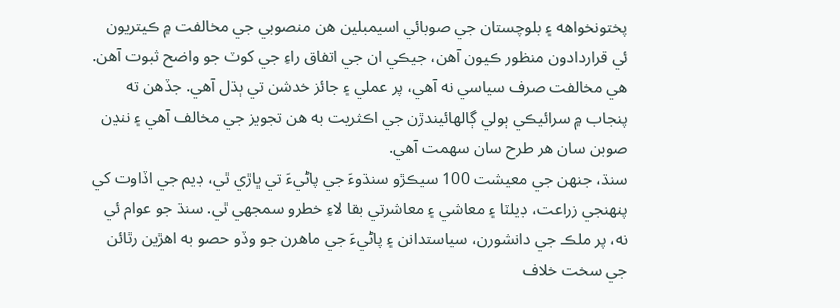پختونخواهه ۽ بلوچستان جي صوبائي اسيمبلين هن منصوبي جي مخالفت ۾ ڪيتريون ئي قراردادون منظور ڪيون آهن، جيڪي ان جي اتفاق راءِ جي کوٽ جو واضح ثبوت آهن. هي مخالفت صرف سياسي نه آهي، پر عملي ۽ جائز خدشن تي ٻڌل آهي. جڏهن ته پنجاب ۾ سرائيڪي ٻولي ڳالهائيندڙن جي اڪثريت به هن تجويز جي مخالف آهي ۽ ننڍن صوبن سان ھر طرح سان سھمت آهي.
سنڌ، جنهن جي معيشت 100 سيڪڙو سنڌوءَ جي پاڻيءَ تي ڀاڙي ٿي، ڊيم جي اڏاوت کي پنهنجي زراعت، ڊيلٽا ۽ معاشي ۽ معاشرتي بقا لاءِ خطرو سمجهي ٿي. سنڌ جو عوام ئي نه، پر ملڪ جي دانشورن، سياستدانن ۽ پاڻيءَ جي ماهرن جو وڏو حصو به اهڙين رٿائن جي سخت خلاف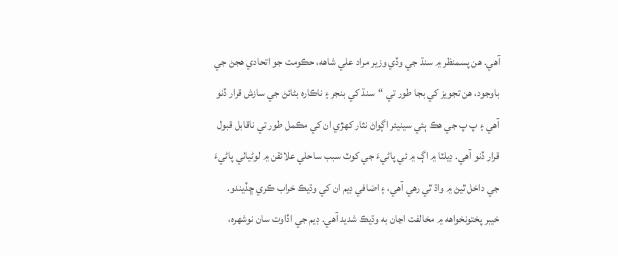آهي. هن پسمنظر ۾ سنڌ جي وڏي وزير مراد علي شاهه، حڪومت جو اتحادي هجڻ جي باوجود، هن تجويز کي بجا طور تي “سنڌ کي بنجر ۽ ناڪاره بڻائڻ جي سازش قرار ڏنو آهي ۽ پ پ جي هڪ ٻئي سينيئر اڳواڻ نثار کهڙي ان کي مڪمل طور تي ناقابل قبول قرار ڏنو آهي. ڊيلٽا ۾ اڳ ۾ ئي پاڻيءَ جي کوٽ سبب ساحلي علائقن ۾ لوڻياٺي پاڻيءَ جي داخل ٿيڻ ۾ واڌ ٿي رهي آهي، ۽ اضافي ڊيم ان کي وڌيڪ خراب ڪري ڇڏيندو.
خيبر پختونخواهه ۾ مخالفت اڃان به وڌيڪ شديد آهي. ڊيم جي اڏاوت سان نوشهرہ،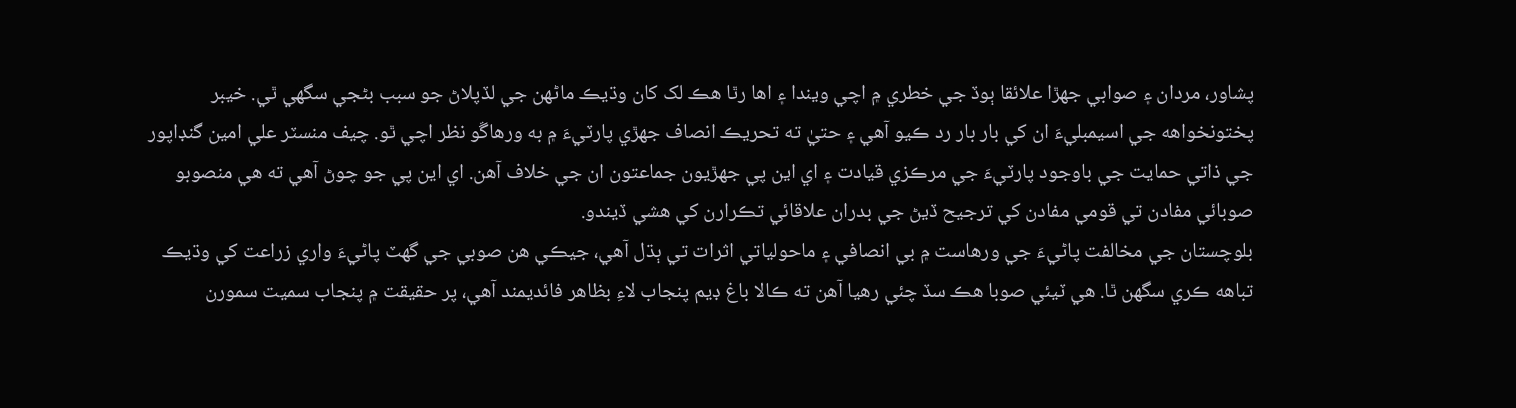پشاور، مردان ۽ صوابي جهڙا علائقا ٻوڏ جي خطري ۾ اچي ويندا ۽ اھا رٿا ھڪ لک کان وڌيڪ ماڻهن جي لڏپلاڻ جو سبب بڻجي سگهي ٿي. خيبر پختونخواهه جي اسيمبليءَ ان کي بار بار رد ڪيو آهي ۽ حتيٰ ته تحريڪ انصاف جهڙي پارٽيءَ ۾ به ورهاڱو نظر اچي ٿو. چيف منسٽر علي امين گنڊاپور جي ذاتي حمايت جي باوجود پارٽيءَ جي مرڪزي قيادت ۽ اي اين پي جهڙيون جماعتون ان جي خلاف آهن. اي اين پي جو چوڻ آهي ته هي منصوبو صوبائي مفادن تي قومي مفادن کي ترجيح ڏيڻ جي بدران علاقائي تڪرارن کي ھشي ڏيندو.
بلوچستان جي مخالفت پاڻيءَ جي ورهاست ۾ بي انصافي ۽ ماحولياتي اثرات تي ٻڌل آهي، جيڪي هن صوبي جي گهٽ پاڻيءَ واري زراعت کي وڌيڪ تباهه ڪري سگهن ٿا. هي ٽيئي صوبا هڪ سڏ چئي رهيا آهن ته ڪالا باغ ڊيم پنجاب لاءِ بظاھر فائديمند آهي، پر حقيقت ۾ پنجاب سميت سمورن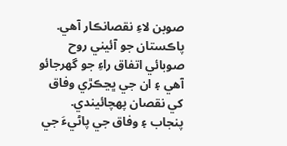صوبن لاءِ نقصانڪار آهي. پاڪستان جو آئيني روح صوبائي اتفاق راءِ جو گهرجائو آهي ۽ ان جي ڀڃڪڙي وفاق کي نقصان پهچائيندي.
پنجاب ۽ وفاق جي پاڻيءَ جي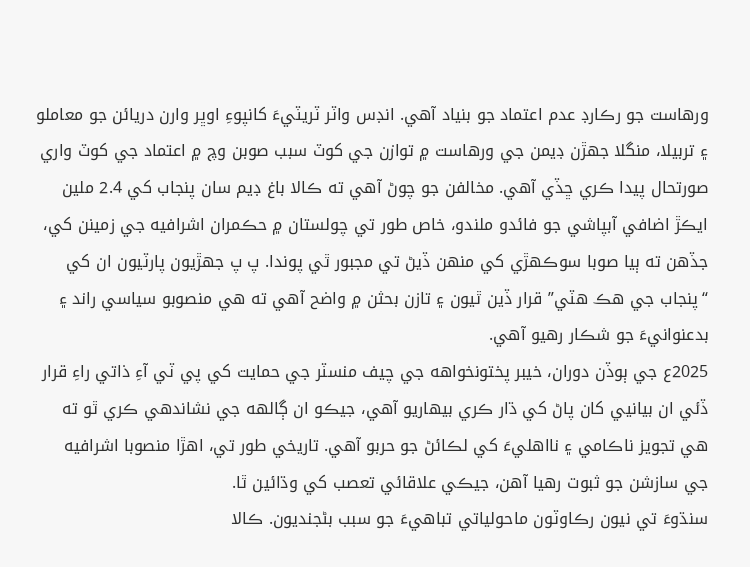ورهاست جو رڪارڊ عدم اعتماد جو بنياد آهي. انڊس واٽر ٽريٽيءَ کانپوءِ اوڀر وارن دريائن جو معاملو ۽ تربيلا، منگلا جهڙن ڊيمن جي ورهاست ۾ توازن جي کوٽ سبب صوبن وچ ۾ اعتماد جي کوٽ واري صورتحال پيدا ڪري ڇڏي آهي. مخالفن جو چوڻ آهي ته ڪالا باغ ڊيم سان پنجاب کي 2.4 ملين ايڪڙ اضافي آبپاشي جو فائدو ملندو، خاص طور تي چولستان ۾ حڪمران اشرافيه جي زمينن کي، جڏهن ته ٻيا صوبا سوڪھڙي کي منهن ڏيڻ تي مجبور ٿي پوندا. پ پ جهڙيون پارٽيون ان کي “پنجاب جي ھڪ ھٽي” قرار ڏين ٿيون ۽ تازن بحثن ۾ واضح آهي ته هي منصوبو سياسي راند ۽ بدعنوانيءَ جو شڪار رهيو آهي.
2025ع جي ٻوڏن دوران، خيبر پختونخواهه جي چيف منسٽر جي حمايت کي پي ٽي آءِ ذاتي راءِ قرار ڏئي ان بيانيي کان پاڻ کي ڌار ڪري بيهاريو آهي، جيڪو ان ڳالهه جي نشاندهي ڪري ٿو ته هي تجويز ناڪامي ۽ نااهليءَ کي لڪائڻ جو حربو آهي. تاريخي طور تي، اهڙا منصوبا اشرافيه جي سازشن جو ثبوت رهيا آهن، جيڪي علاقائي تعصب کي وڌائين ٿا.
سنڌوءَ تي نيون رڪاوٽون ماحولياتي تباهيءَ جو سبب بڻجنديون. ڪالا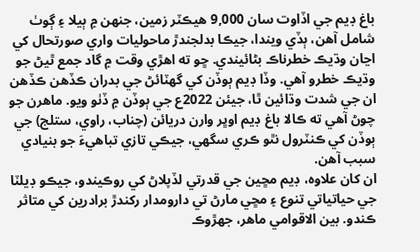باغ ڊيم جي اڏاوت سان 9,000 هيڪٽر زمين، جنهن ۾ ٻيلا ۽ ڳوٺ شامل آهن، ٻڏي ويندا، جيڪا بدلجندڙ ماحوليات واري صورتحال کي اڃان وڌيڪ خطرناڪ بڻائيندي. ڇو ته اهڙي وقت ۾ گاد جمع ٿيڻ جو وڌيڪ خطرو آهي. وڏا ڊيم ٻوڏن کي گهٽائڻ جي بدران ڪڏهن ڪڏهن ان جي شدت وڌائين ٿا، جيئن 2022ع جي ٻوڏن ۾ ڏٺو ويو. ماهرن جو چوڻ آهي ته ڪالا باغ ڊيم اوڀر وارن دريائن (چناب، راوي، ستلج) جي ٻوڏن کي ڪنٽرول نٿو ڪري سگهي، جيڪي تازي تباهيءَ جو بنيادي سبب آهن.
ان کان علاوه، ڊيم مڇين جي قدرتي لڏپلاڻ کي روڪيندو، جيڪو ڊيلٽا جي حياتياتي تنوع ۽ مڇي مارڻ تي دارومدار رکندڙ برادرين کي متاثر ڪندو. بين الاقوامي ماهر، جهڙوڪ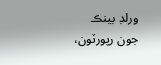ورلڊ بينڪ جون رپورٽون،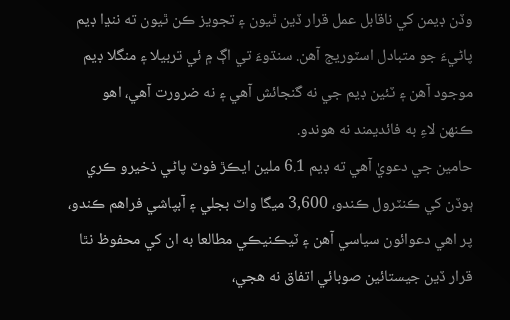وڏن ڊيمن کي ناقابل عمل قرار ڏين ٿيون ۽ تجويز ڪن ٿيون ته ننڍا ڊيم پاڻيءَ جو متبادل اسٽوريج آهن. سنڌوءَ تي اڳ ۾ ئي تربيلا ۽ منگلا ڊيم موجود آهن ۽ ٽئين ڊيم جي نه گنجائش آهي ۽ نه ضرورت آهي، اهو ڪنھن لاءِ به فائديمند نه هوندو.
حامين جي دعويٰ آهي ته ڊيم 6.1 ملين ايڪڙ فوٽ پاڻي ذخيرو ڪري ٻوڏن کي ڪنٽرول ڪندو، 3,600 ميگا واٽ بجلي ۽ آبپاشي فراهم ڪندو، پر اهي دعوائون سياسي آهن ۽ ٽيڪنيڪي مطالعا به ان کي محفوظ نٿا قرار ڏين جيستائين صوبائي اتفاق نه هجي،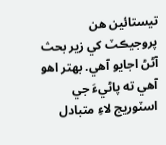تيستائين هن پروجيڪٽ کي زير بحث آڻڻ اجايو آهي. بهتر اهو آهي ته پاڻيءَ جي اسٽوريج لاءِ متبادل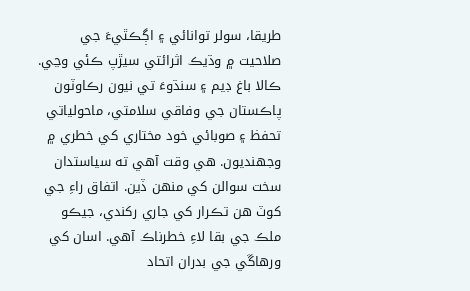طريقا، سولر توانائي ۽ اڳڪٿيءَ جي صلاحيت ۾ وڌيڪ اثرائتي سيڙپ ڪئي وڃي.
ڪالا باغ ڊيم ۽ سنڌوءَ تي نيون رڪاوٽون پاڪستان جي وفاقي سلامتي، ماحولياتي تحفظ ۽ صوبائي خود مختاري کي خطري ۾ وجهنديون. ھي وقت آهي ته سياستدان سخت سوالن کي منهن ڏين. اتفاق راءِ جي کوٽ هن تڪرار کي جاري رکندي، جيڪو ملڪ جي بقا لاءِ خطرناڪ آهي. اسان کي ورهاڱي جي بدران اتحاد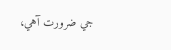جي ضرورت آهي،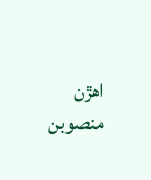اهڙن منصوبن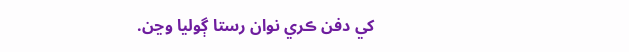کي دفن ڪري نوان رستا ڳوليا وڃن.